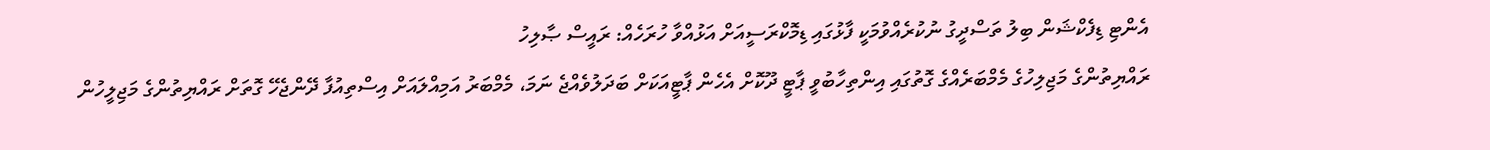އެންޓި ޑިފެކްޝަން ބިލު ތަސްދީގު ނުކުރެއްވުމަކީ ފާޅުގައި ޑިމޮކްރަސީއަށް އަޅުއްވާ ހުރަހެއް: ރައީސް ޞާލިހު
ރައްޔިތުންގެ މަޖިލިހުގެ މެމްބަރެއްގެ ގޮތުގައި އިންތިހާބުވީ ޕާޓީ ދޫކޮށް އެހެން ޕާޓީއަކަށް ބަދަލުވެއްޖެ ނަމަ، މެމްބަރު އަމިއްލައަށް އިސްތިއުފާ ދޭންޖެހޭ ގޮތަށް ރައްޔިތުންގެ މަޖިލީހުން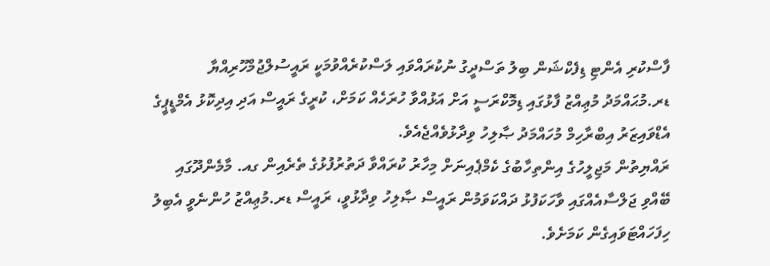ފާސްކުރި އެންޓި ޑިފެކްޝަން ބިލު ތަސްދީގު ނުކުރައްވައި ލަސްކުރެއްވުމަކީ ރައީސުލްޖުމްހޫރިއްޔާ ޑރ.މުޙައްމަދު މުޢިއްޒު ފާޅުގައި ޑިމޮކްރަސީ އަށް އަޅުއްވާ ހުރަހެއް ކަމަށް، ކުރީގެ ރައީސް އަދި އިދިކޮޅު އެމްޑީޕީގެ އެޑްވައިޒަރު އިބްރާހިމް މުހައްމަދު ޞާލިހު ވިދާޅުވެއްޖެއެވެ.
ރައްޔިތުން މަޖިލީހުގެ އިންތިހާބުގެ ކެމްޕެއިނަށް މިހާރު ކުރައްވާ ދަތުރުފުޅުގެ ތެރެއިން ގއ. މާމެންދޫގައި ބޭއްވި ޖަލްސާއެއްގައި ވާހަކަފުޅު ދައްކަވަމުން ރައީސް ޞާލިހު ވިދާޅުވީ، ރައީސް ޑރ.މުޢިއްޒު ހުންނެވީ އެބިލު ހިފަހައްޓަވައިގެން ކަމަށެވެ.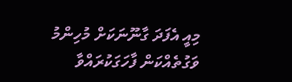މިއީ އެފަދަ ގާނޫނަކަށް މުހިންމު ވަގުތެއްކަން ފާހަގަކުރައްވާ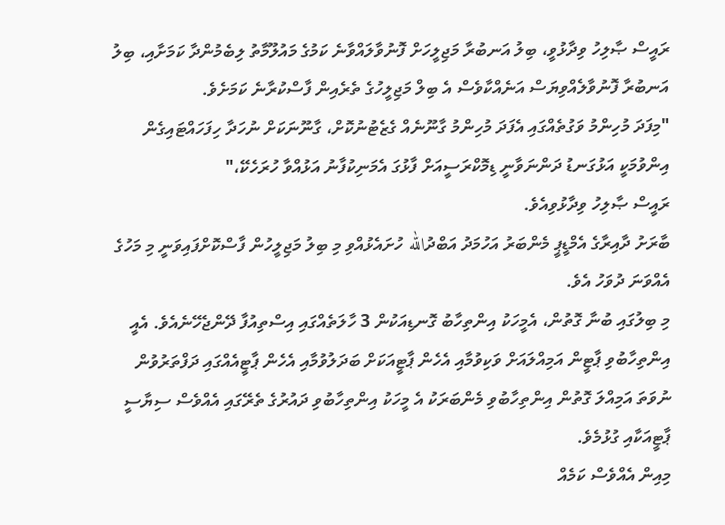ރައީސް ޞާލިހު ވިދާޅުވީ، ބިލު އަނބުރާ މަޖިލީހަށް ފޮނުވާލައްވާނެ ކަމުގެ މައުލޫމާތު ލިބެމުންދާ ކަމަށާއި، ބިލު އަނބުރާ ފޮނުވާލެއްވިޔަސް އަނެއްކާވެސް އެ ބިލް މަޖިލީހުގެ ތެރެއިން ފާސްކުރާނެ ކަމަށެވެ.
"މިފަދަ މުހިންމު ވަގުތެއްގައި އެފަދަ މުހިންމު ގާނޫނެއް ގެޒެޓުނުކޮށް، ގާނޫނަކަށް ނުހަދާ ހިފަހައްޓައިގެން އިންވުމަކީ އަޅުގަނޑު ދަންނަވާނީ ޑިމޮކްރަސީއަށް ފާޅުގަ އެމަނިކުފާނު އަޅުއްވާ ހުރަހެކޭ،"
ރައީސް ޞާލިހު ވިދާޅުވިއެވެ.
ބާރަށު ދާއިރާގެ އެމްޑީޕީ މެންބަރު އަހުމަދު އަބްދުالله ހުށައެޅުއްވި މި ބިލު މަޖިލީހުން ފާސްކޮށްފައިވަނީ މި މަހުގެ އެއްވަނަ ދުވަހު އެވެ.
މި ބިލުގައި ބުނާ ގޮތުން، އެމީހަކު އިންތިހާބު ގޮނޑިއަކުން 3 ހާލަތެއްގައި އިސްތިއުފާ ދޭންޖެހޭނެއެވެ. އެއީ އިންތިހާބުވި ޕާޓީން އަމިއްލައަށް ވަކިވުމާއި އެހެން ޕާޓީއަކަށް ބަދަލުވުމާއި އެހެން ޕާޓީއެއްގައި ދަފްތަރުވުން ނުވަތަ އަމިއްލަ ގޮތުން އިންތިހާބުވި މެންބަރަކު އެ މީހަކު އިންތިހާބުވި ދައުރުގެ ތެރޭގައި އެއްވެސް ސިޔާސީ ޕާޓީއަކާއި ގުޅުމެވެ.
މިއިން އެއްވެސް ކަމެއް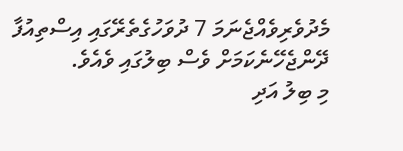މެދުވެރިވެއްޖެނަމަ 7 ދުވަހުގެތެރޭގައި އިސްތިއުފާ ދޭންޖެހޭނެކަމަށް ވެސް ބިލުގައި ވެއެވެ.
މި ބިލު އަދި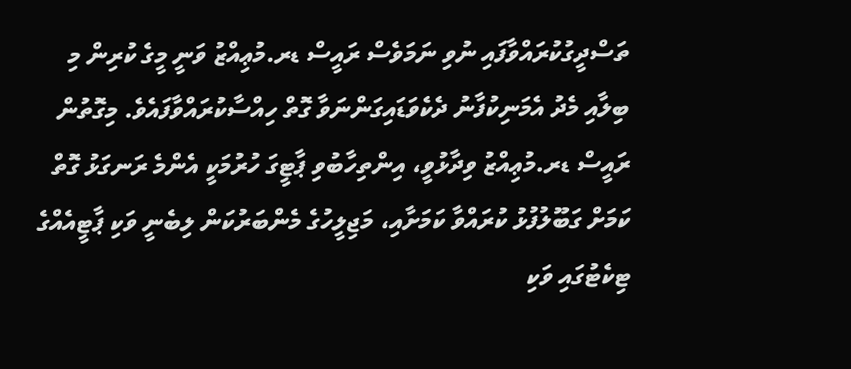ތަސްދީގުކުރައްވާފައި ނުވި ނަމަވެސް ރައީސް ޑރ.މުޢިއްޒު ވަނީ މީގެ ކުރިން މި ބިލާއި މެދު އެމަނިކުފާނު ދެކެވަޑައިގަންނަވާ ގޮތް ހިއްސާކުރައްވާފައެވެ. މިގޮތުން ރައީސް ޑރ.މުޢިއްޒު ވިދާޅުވީ، އިންތިހާބުވި ޕާޓީގަ ހުރުމަކީ އެންމެ ރަނގަޅު ގޮތް ކަމަށް ގަބޫލުފުޅު ކުރައްވާ ކަމަށާއި، މަޖިލީހުގެ މެންބަރުކަން ލިބެނީ ވަކި ޕާޓީއެއްގެ ޓިކެޓުގައި ވަކި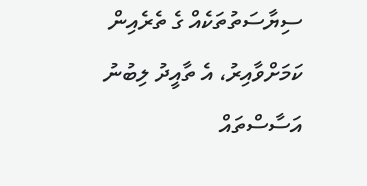ސިޔާސަތުތަކެއް ގެ ތެރެއިން ކަމަށްވާއިރު، އެ ތާއީދު ލިބުނު އަސާސްތައް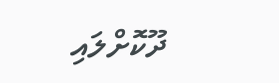ދޫކޮށްލައި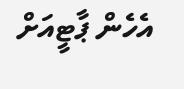އެހެން ޕާޓީއަށް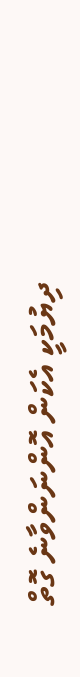ދިޔުމަކީ އެކަން އޮންނަންވާނެ ގޮތް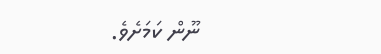ނޫން ކަމަށެވެ.